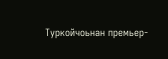Туркойчоьнан премьер-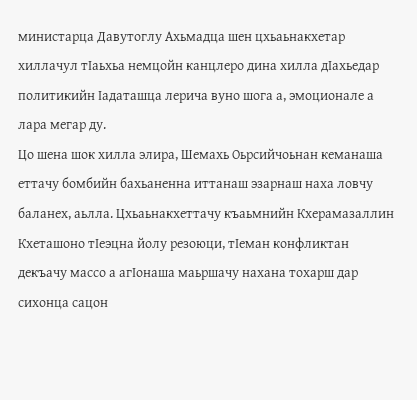министарца Давутоглу Ахьмадца шен цхьаьнакхетар хиллачул тIаьхьа немцойн канцлеро дина хилла дIахьедар политикийн Iадаташца лерича вуно шога а, эмоционале а лара мегар ду.
Цо шена шок хилла элира, Шемахь Оьрсийчоьнан кеманаша еттачу бомбийн бахьаненна иттанаш эзарнаш наха ловчу баланех, аьлла. Цхьаьнакхеттачу къаьмнийн Кхерамазаллин Кхеташоно тIеэцна йолу резоюци, тIеман конфликтан декъачу массо а агIонаша маьршачу нахана тохарш дар сихонца сацон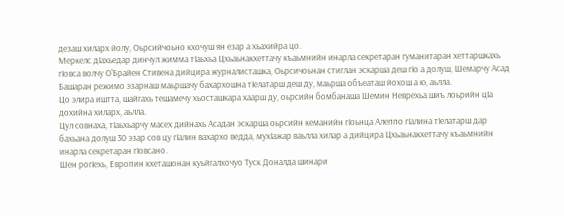дезаш хиларх йолу, Оьрсийчоьно кхочуш ян езар а хьахийра цо.
Меркелс дIахьедар динчул жимма тIаьхьа Цхьаьнакхеттачу къаьмнийн инарла секретаран гуманитаран хеттаршкахь гIовса волчу О'Брайен Стивена дийцира журналисташка, Оьрсичоьнан стиглан эскарша деш гIо а долуш, Шемарчу Асад Башаран режимо эзарнаш маьршачу бахархошна тIелатарш деш ду, маьрша объеаташ йохош а ю, аьлла.
Цо элира иштта, шайгахь тешамечу хьосташкара хаарш ду, оьрсийн бомбанаша Шемин Неврехьа шиъ лоьрийн цIа дохийна хиларх, аьлла.
Цул совнаха, тIаьхьарчу масех дийнахь Асадан эскарша оьрсийн кеманийн гIоьнца Алеппо гIалина тIелатарш дар бахьана долуш 30 эзар сов цу гIалин вахархо ведда, мухIажар ваьлла хилар а дийцира Цхьаьнакхеттачу къаьмнийн инарла секретаран гIовсано.
Шен рогIехь, Европин кхеташонан куьйгалхочуо Туск Доналда шинари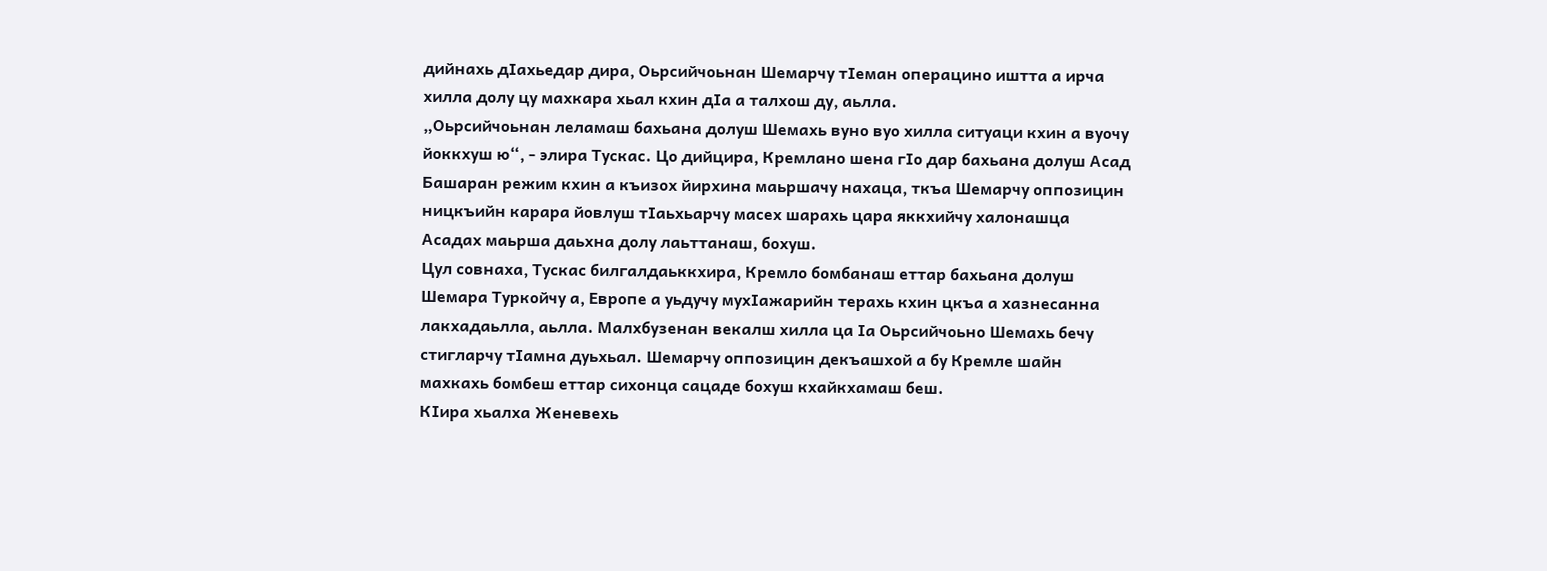дийнахь дIахьедар дира, Оьрсийчоьнан Шемарчу тIеман операцино иштта а ирча хилла долу цу махкара хьал кхин дIа а талхош ду, аьлла.
„Оьрсийчоьнан леламаш бахьана долуш Шемахь вуно вуо хилла ситуаци кхин а вуочу йоккхуш ю“, - элира Тускас. Цо дийцира, Кремлано шена гIо дар бахьана долуш Асад Башаран режим кхин а къизох йирхина маьршачу нахаца, ткъа Шемарчу оппозицин ницкъийн карара йовлуш тIаьхьарчу масех шарахь цара яккхийчу халонашца Асадах маьрша даьхна долу лаьттанаш, бохуш.
Цул совнаха, Тускас билгалдаьккхира, Кремло бомбанаш еттар бахьана долуш Шемара Туркойчу а, Европе а уьдучу мухIажарийн терахь кхин цкъа а хазнесанна лакхадаьлла, аьлла. Малхбузенан векалш хилла ца Iа Оьрсийчоьно Шемахь бечу стигларчу тIамна дуьхьал. Шемарчу оппозицин декъашхой а бу Кремле шайн махкахь бомбеш еттар сихонца сацаде бохуш кхайкхамаш беш.
КIира хьалха Женевехь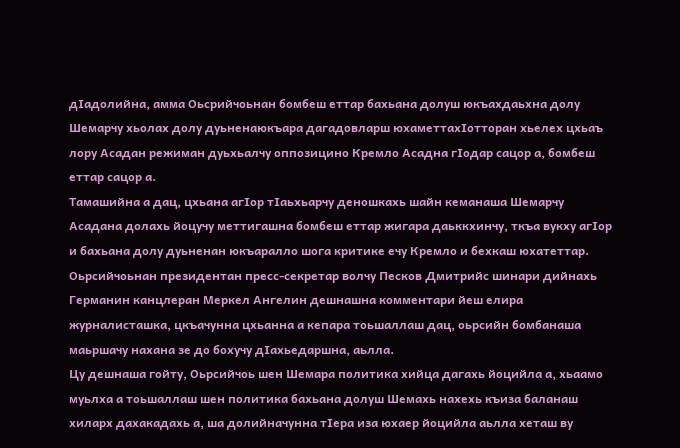дIадолийна, амма Оьсрийчоьнан бомбеш еттар бахьана долуш юкъахдаьхна долу Шемарчу хьолах долу дуьненаюкъара дагадовларш юхаметтахIотторан хьелех цхьаъ лору Асадан режиман дуьхьалчу оппозицино Кремло Асадна гIодар сацор а, бомбеш еттар сацор а.
Тамашийна а дац, цхьана агIор тIаьхьарчу деношкахь шайн кеманаша Шемарчу Асадана долахь йоцучу меттигашна бомбеш еттар жигара даьккхинчу, ткъа вукху агIор и бахьана долу дуьненан юкъаралло шога критике ечу Кремло и бехкаш юхатеттар.
Оьрсийчоьнан президентан пресс-секретар волчу Песков Дмитрийс шинари дийнахь Германин канцлеран Меркел Ангелин дешнашна комментари йеш елира журналисташка, цкъачунна цхьанна а кепара тоьшаллаш дац, оьрсийн бомбанаша маьршачу нахана зе до бохучу дIахьедаршна, аьлла.
Цу дешнаша гойту, Оьрсийчоь шен Шемара политика хийца дагахь йоцийла а, хьаамо муьлха а тоьшаллаш шен политика бахьана долуш Шемахь нахехь къиза баланаш хиларх дахакадахь а, ша долийначунна тIера иза юхаер йоцийла аьлла хеташ ву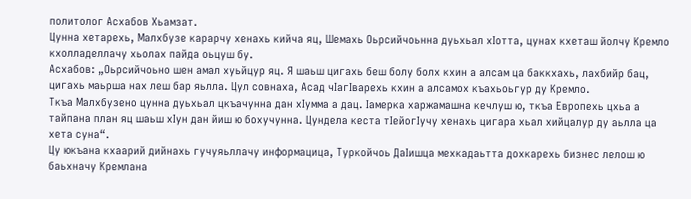политолог Асхабов Хьамзат.
Цунна хетарехь, Малхбузе карарчу хенахь кийча яц, Шемахь Оьрсийчоьнна дуьхьал хIотта, цунах кхеташ йолчу Кремло кхолладеллачу хьолах пайда оьцуш бу.
Асхабов: „Оьрсийчоьно шен амал хуьйцур яц. Я шаьш цигахь беш болу болх кхин а алсам ца баккхахь, лахбийр бац, цигахь маьрша нах леш бар яьлла. Цул совнаха, Асад чIагIварехь кхин а алсамох къахьоьгур ду Кремло.
Ткъа Малхбузено цунна дуьхьал цкъачунна дан хIумма а дац. Iамерка харжамашна кечлуш ю, ткъа Европехь цхьа а тайпана план яц шаьш хIун дан йиш ю бохучунна. Цундела кеста тIейогIучу хенахь цигара хьал хийцалур ду аьлла ца хета суна“.
Цу юкъана кхаарий дийнахь гучуяьллачу информацица, Туркойчоь ДаIишца мехкадаьтта дохкарехь бизнес лелош ю баьхначу Кремлана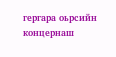гергара оьрсийн концернаш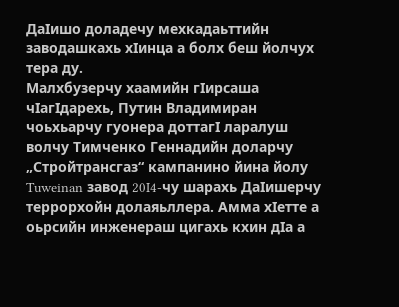ДаIишо доладечу мехкадаьттийн заводашкахь хIинца а болх беш йолчух тера ду.
Малхбузерчу хаамийн гIирсаша чIагIдарехь, Путин Владимиран чоьхьарчу гуонера доттагI ларалуш волчу Тимченко Геннадийн доларчу „Стройтрансгаз“ кампанино йина йолу Tuweinan завод 20I4-чу шарахь ДаIишерчу террорхойн долаяьллера. Амма хIетте а оьрсийн инженераш цигахь кхин дIа а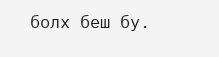болх беш бу.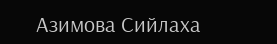Азимова Сийлаха